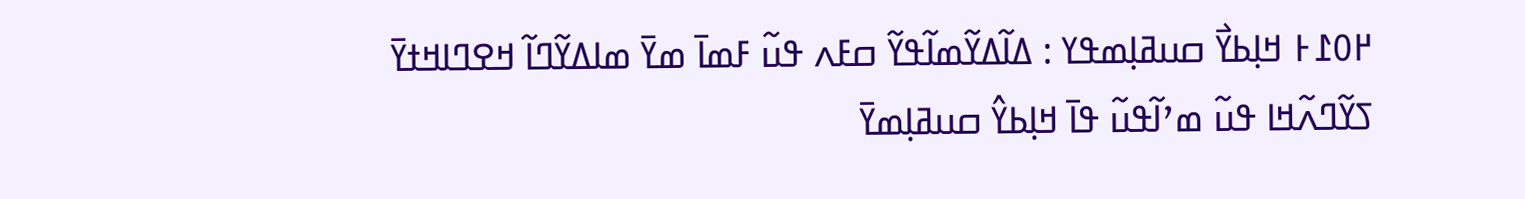߂߀߁߅ ߞߊ߲ߕߌ߯ ߛߎߥߊ߲ߘߟߌ : ߡߊ߬ߡߌ߬ߘߊ߬ߟߌ߬ ߛߓߍ ߟߎ߬ ߓߘߊ߫ ߘߌ߫ ߘߊߡߌ߬ߣߊ߬ ߞߐߣߊߞߙߌ߫
ߖߌ߬ߣߍ߬ߞߊ ߟߎ߬ ߘߴߊ߬ߟߎ߬ ߟߊ߫ ߞߊ߲ߕߌ߮ ߛߎߥߊ߲ߘߌ߫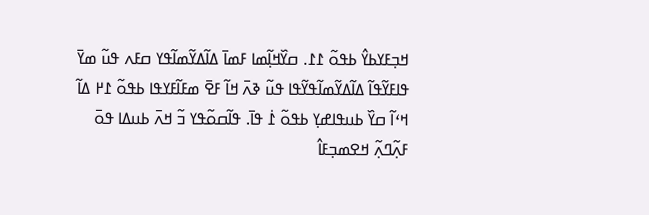ߞߏ߲ߓߌߕߌ߮ ߕߟߋ߬ ߁߁. ߛߌ߰ߞߊ߲߬ߘߊ ߓߘߊ߫ ߡߊ߬ߡߌ߬ߘߊ߬ߟߌ ߛߓߍ ߟߎ߬ ߘߌ߫ ߟߊߓߌ߬ߟߊ߬ ߡߊ߬ߡߌ߬ߘߊ߬ߟߌ߬ߟߊ ߟߎ߬ ߢߍ߫ ߞߊ߬ ߓߐ߫ ߘߓߊ߬ߓߌߟߊ ߕߟߋ߬ ߁߂ ߡߊ߬ ߞߵߊ߬ ߛߌ߰ ߕߎߟߊߝߌ߲ ߕߟߋ߬ ߁߭ ߟߊ߫. ߟߊ߬ߛߋ߬ߟߌ ߏ߬ ߞߍ߫ ߕߎߡߊ ߟߋ߫ ߓߍ߲߬ߣߍ߲߬ ߞߐߘߏ߲ߓߊ߮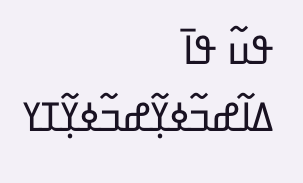ߟߎ߬ ߟߊ߫ ߡߊ߬ߝߏ߬ߦߌ߲߬ߝߏ߬ߦߌ߲߬ߠߌ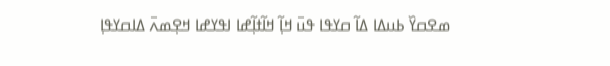ߘߐߛߌ߰ ߕߎߡߊ ߡߊ߬ ߛߌߟߊ ߟߎ߫ ߞߊ߲߬ ߞߊ߬ߙߊ߲߬ߝߊ ߊߟߌߝߊ ߞߐ߲ߘߍ߫ ߡߊߛߌߟߊ߲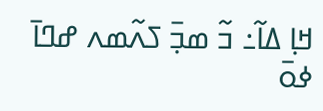ߞߊ߲ ߡߊ߬߸ ߏ߬ ߘߏ߲߫ ߖߍ߬ߘߍ ߝߣߊ߫ ߦߋ߫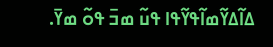ߡߊ߬ߡߌ߬ߘߊ߬ߟߌ߬ߟߊ ߟߎ߬ ߘߏ߫ ߟߋ߬ ߘߌ߫.